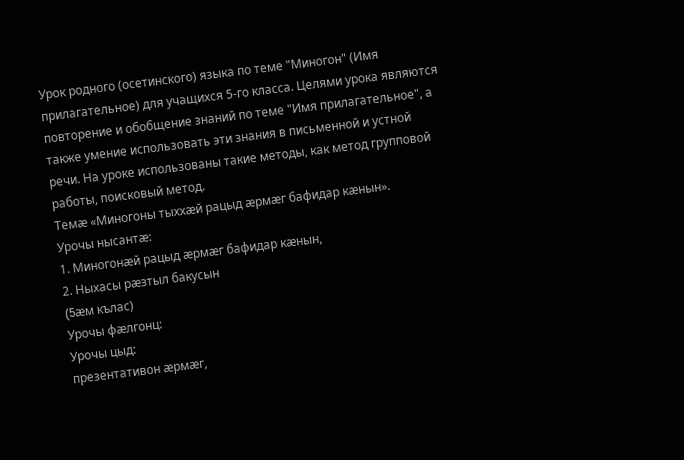Урок родного (осетинского) языка по теме "Миногон" (Имя прилагательное) для учащихся 5-го класса. Целями урока являются повторение и обобщение знаний по теме "Имя прилагательное", а также умение использовать эти знания в письменной и устной речи. На уроке использованы такие методы, как метод групповой работы, поисковый метод.
Темæ «Миногоны тыххæй рацыд æрмæг бафидар кæнын».
Урочы нысантæ:
1. Миногонæй рацыд æрмæг бафидар кæнын,
2. Ныхасы рæзтыл бакусын
(5æм кълас)
Урочы фæлгонц:
Урочы цыд:
презентативон æрмæг,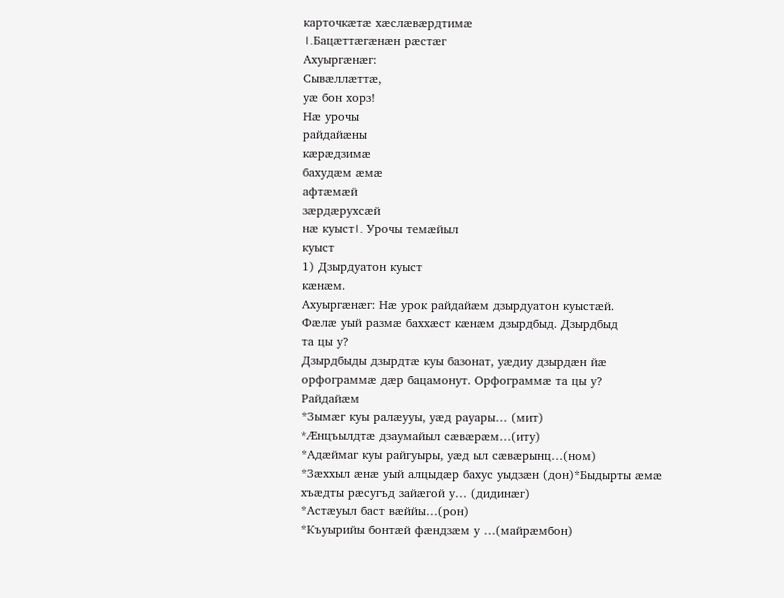карточкæтæ хæслæвæрдтимæ
।.Бацæттæгæнæн рæстæг
Ахуыргæнæг:
Сывæллæттæ,
уæ бон хорз!
Нæ урочы
райдайæны
кæрæдзимæ
бахудæм æмæ
афтæмæй
зæрдæрухсæй
нæ куыст।. Урочы темæйыл
куыст
1) Дзырдуатон куыст
кæнæм.
Ахуыргæнæг: Нæ урок райдайæм дзырдуатон куыстæй.
Фæлæ уый размæ баххæст кæнæм дзырдбыд. Дзырдбыд
та цы у?
Дзырдбыды дзырдтæ куы базонат, уæдиу дзырдæн йæ
орфограммæ дæр бацамонут. Орфограммæ та цы у?
Райдайæм
*Зымæг куы ралæууы, уæд рауары… (мит)
*Æнцъылдтæ дзаумайыл сæвæрæм…(иту)
*Адæймаг куы райгуыры, уæд ыл сæвæрынц…(ном)
*Зæххыл æнæ уый алцыдæр бахус уыдзæн (дон)*Быдырты æмæ хъæдты рæсугъд зайæгой у… (дидинæг)
*Астæуыл баст вæййы…(рон)
*Къуырийы бонтæй фæндзæм у …(майрæмбон)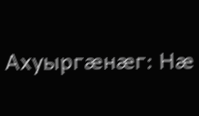Ахуыргæнæг: Нæ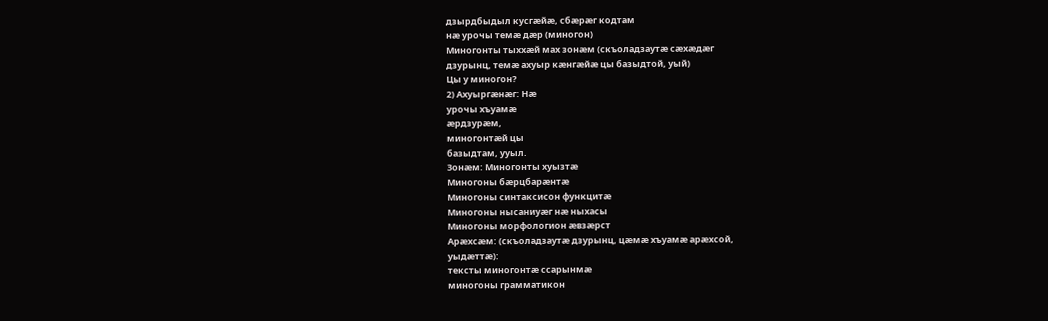дзырдбыдыл кусгæйæ, сбæрæг кодтам
нæ урочы темæ дæр (миногон)
Миногонты тыххæй мах зонæм (скъоладзаутæ сæхæдæг
дзурынц, темæ ахуыр кæнгæйæ цы базыдтой, уый)
Цы у миногон?
2) Ахуыргæнæг: Нæ
урочы хъуамæ
æрдзурæм,
миногонтæй цы
базыдтам, ууыл.
Зонæм: Миногонты хуызтæ
Миногоны бæрцбарæнтæ
Миногоны синтаксисон функцитæ
Миногоны нысаниуæг нæ ныхасы
Миногоны морфологион æвзæрст
Арæхсæм: (скъоладзаутæ дзурынц, цæмæ хъуамæ арæхсой,
уыдæттæ):
тексты миногонтæ ссарынмæ
миногоны грамматикон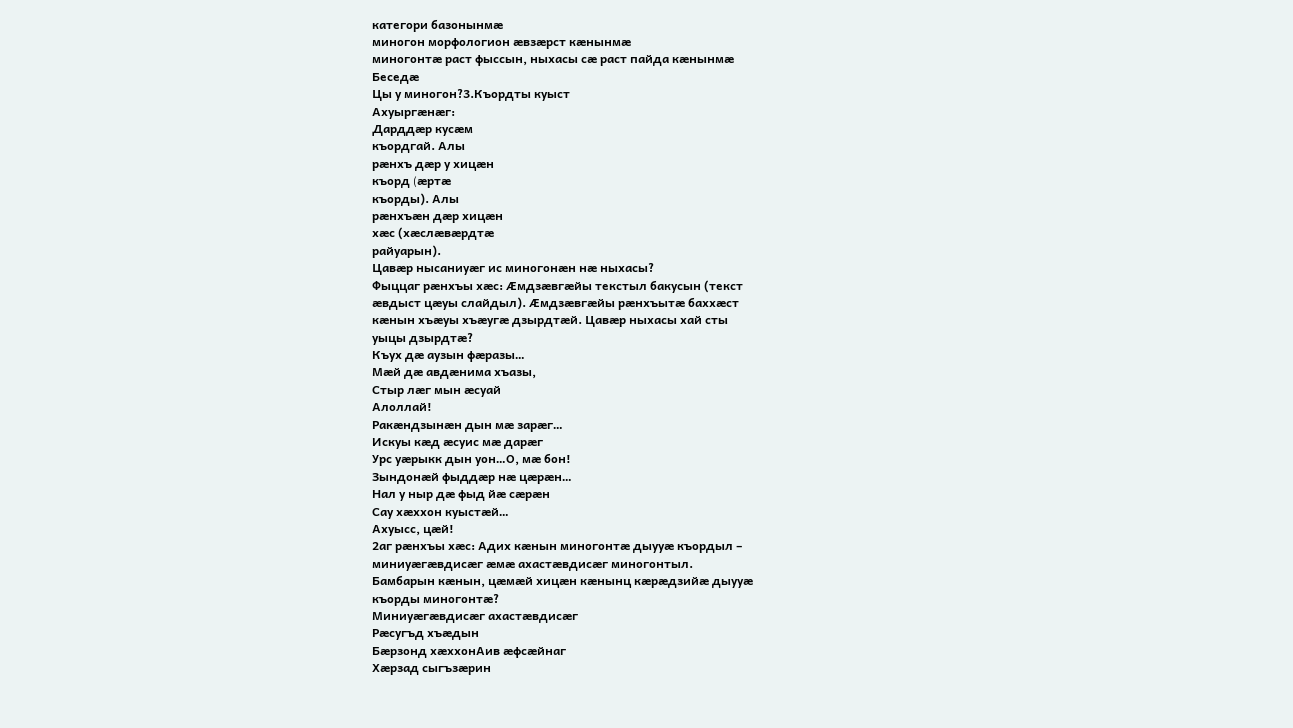категори базонынмæ
миногон морфологион æвзæрст кæнынмæ
миногонтæ раст фыссын, ныхасы сæ раст пайда кæнынмæ
Беседæ
Цы у миногон?3.Къордты куыст
Ахуыргæнæг:
Дарддæр кусæм
къордгай. Алы
рæнхъ дæр у хицæн
къорд (æртæ
къорды). Алы
рæнхъæн дæр хицæн
хæс (хæслæвæрдтæ
райуарын).
Цавæр нысаниуæг ис миногонæн нæ ныхасы?
Фыццаг рæнхъы хæс: Æмдзæвгæйы текстыл бакусын (текст
æвдыст цæуы слайдыл). Æмдзæвгæйы рæнхъытæ баххæст
кæнын хъæуы хъæугæ дзырдтæй. Цавæр ныхасы хай сты
уыцы дзырдтæ?
Къух дæ аузын фæразы…
Мæй дæ авдæнима хъазы,
Стыр лæг мын æсуай
Алоллай!
Ракæндзынæн дын мæ зарæг…
Искуы кæд æсуис мæ дарæг
Урс уæрыкк дын уон…О, мæ бон!
Зындонæй фыддæр нæ цæрæн…
Нал у ныр дæ фыд йæ сæрæн
Сау хæххон куыстæй…
Ахуысс, цæй!
2аг рæнхъы хæс: Адих кæнын миногонтæ дыууæ къордыл –
миниуæгæвдисæг æмæ ахастæвдисæг миногонтыл.
Бамбарын кæнын, цæмæй хицæн кæнынц кæрæдзийæ дыууæ
къорды миногонтæ?
Миниуæгæвдисæг ахастæвдисæг
Рæсугъд хъæдын
Бæрзонд хæххонАив æфсæйнаг
Хæрзад сыгъзæрин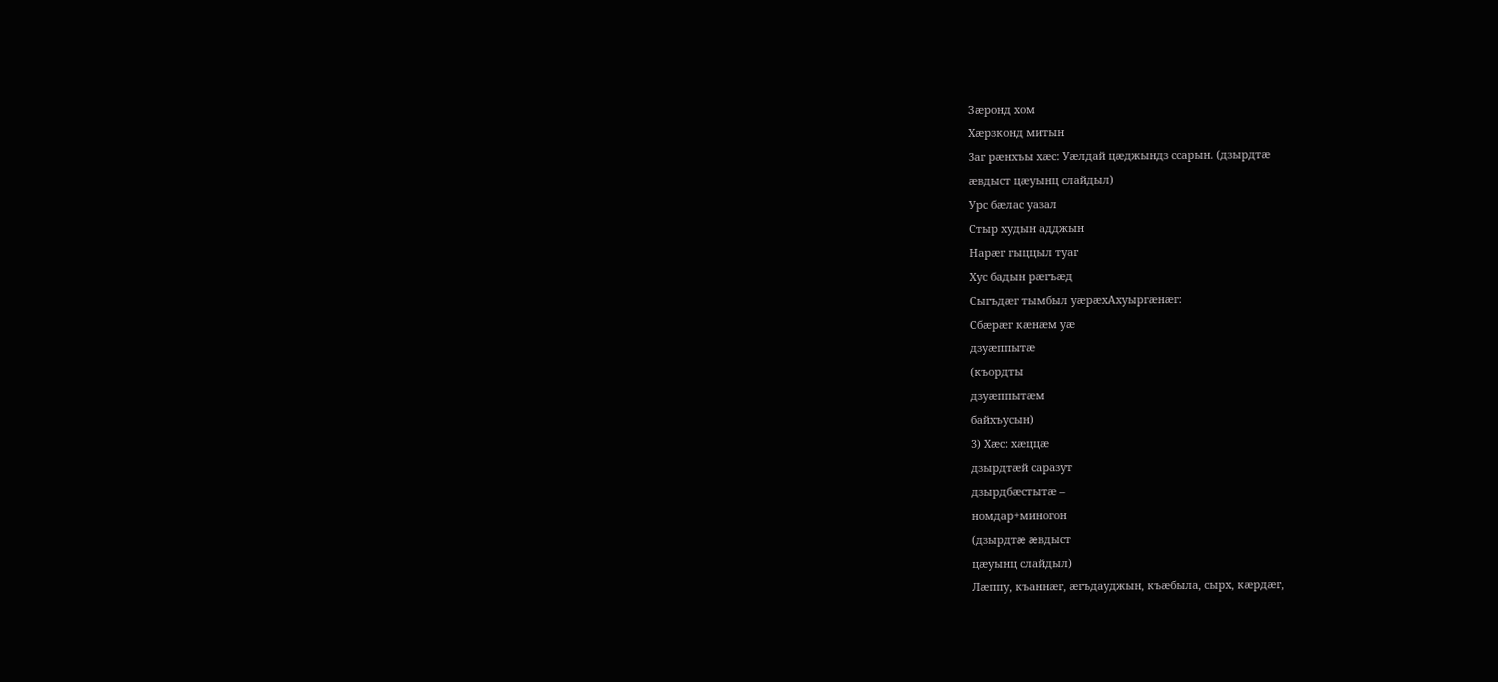Зæронд хом
Хæрзконд митын
3аг рæнхъы хæс: Уæлдай цæджындз ссарын. (дзырдтæ
æвдыст цæуынц слайдыл)
Урс бæлас уазал
Стыр худын адджын
Нарæг гыццыл туаг
Хус бадын рæгъæд
Сыгъдæг тымбыл уæрæхАхуыргæнæг:
Сбæрæг кæнæм уæ
дзуæппытæ
(къордты
дзуæппытæм
байхъусын)
3) Хæс: хæццæ
дзырдтæй саразут
дзырдбæстытæ –
номдар+миногон
(дзырдтæ æвдыст
цæуынц слайдыл)
Лæппу, къаннæг, æгъдауджын, къæбыла, сырх, кæрдæг,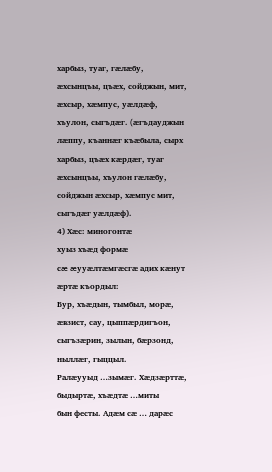харбыз, туаг, гæлæбу, æхсынцъы, цъæх, сойджын, мит,
æхсыр, хæмпус, уæлдæф, хъулон, сыгъдæг. (æгъдауджын
лæппу, къаннæг къæбыла, сырх харбыз, цъæх кæрдæг, туаг
æхсынцъы, хъулон гæлæбу, сойджын æхсыр, хæмпус мит,
сыгъдæг уæлдæф).
4) Хæс: миногонтæ
хуыз хъæд формæ
сæ æууæлтæмгæсгæ адих кæнут
æртæ къордыл:
Бур, хъæдын, тымбыл, морæ, æвзист, сау, цыппæрдигъон,
сыгъзæрин, зылын, бæрзонд, ныллæг, гыццыл.
Ралæууыд …зымæг. Хæдзæрттæ, быдыртæ, хъæдтæ …миты
бын фесты. Адæм сæ … дарæс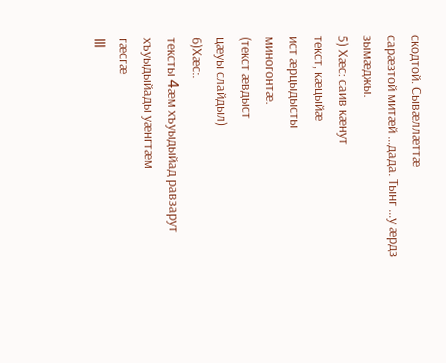скодтой. Сывæллæттæ
сарæзтой митæй …дада. Тынг …у æрдз зымæджы.
5) Хæс: саив кæнут
текст, кæцыйæ
ист æрцыдысты
миногонтæ.
(текст æвдыст
цæуы слайдыл)
6)Хæс:.
тексты 4æм хъуыдыйад равзарут хъуыдыйады уæнгтæм
гæсгæ
lll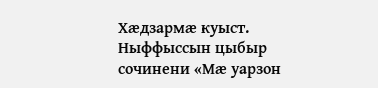Хæдзармæ куыст. Ныффыссын цыбыр сочинени «Мæ уарзон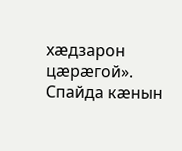хæдзарон
цæрæгой». Спайда кæнын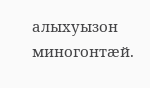алыхуызон миногонтæй.